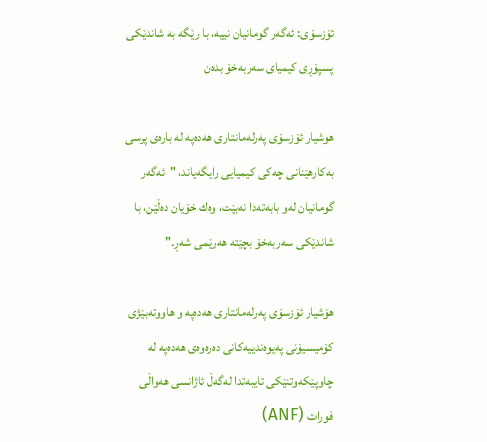ئۆزسۆی: ئەگەر گومانیان نییە، با رێگە بە شاندێکی پسپۆڕی کیمیای سەربەخۆ بدەن

هوشیار ئۆزسۆی پەرلەمانتاری هەدەپە لە بارەی پرسی بەكارهێنانی چەكی كیمیایی رایگەیاند، "ئەگەر گومانیان لەو بابەتەدا نەبێت، وەك خۆیان دەڵێن، با شاندێكی سەربەخۆ بچێتە هەرێمی شەڕ."

هۆشیار ئۆزسۆی پەرلەمانتاری هەدەپە و هاووتەبێژی کۆمیسیۆنی پەیوەندییەکانی دەرەوەی هەدەپە لە چاوپێکەوتنێکی تایبەتدا لەگەڵ ئاژانسی هەواڵی فورات (ANF)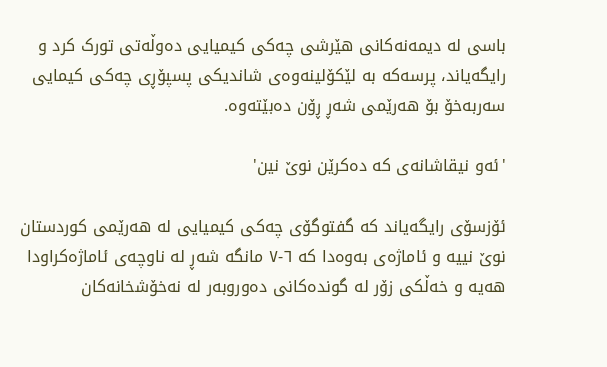باسی لە دیمەنەکانی هێرشی چەکی کیمیایی دەوڵەتی تورک کرد و رایگەیاند، پرسەکە بە لێکۆلینەوەی شاندیکی پسپۆڕی چەکی کیمایی سەربەخۆ بۆ هەرێمی شەڕ ڕۆن دەبێتەوە.

'ئەو نیقاشانەی کە دەکرێن نوێ نین'

ئۆزسۆی رایگه‌یاند كه‌ گفتوگۆی‌ چه‌كی كیمیایی له‌ هه‌رێمی كوردستان نوێ نییه‌ و ئاماژەی بەوەدا كه‌ ٦-٧ مانگه‌ شه‌ڕ له‌ ناوچه‌ی ئاماژه‌كراودا هه‌یه‌ و خه‌ڵكی زۆر له‌ گونده‌كانی ده‌وروبه‌ر له‌ نه‌خۆشخانه‌كان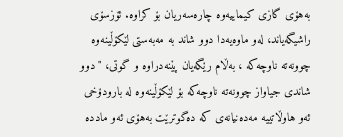بەهۆی گازی کیماییەوە چارەسەریان بۆ کراوە. ئۆزسۆی راشیگەیاند، لەو ماوەیەدا دوو شاند بە مەبەستی لێكۆڵینەوە چوونەتە ناوچەكە ، بەڵام رێگەیان پێنەدراوە و گوتی، "دوو شاندی جیاواز چوونەتە ناوچەكە بۆ لێكۆڵینەوە لە بارودۆخی ئەو هاوڵاتییە مەدەنیانەی كە دەگوترێت بەهۆی ئەو ماددە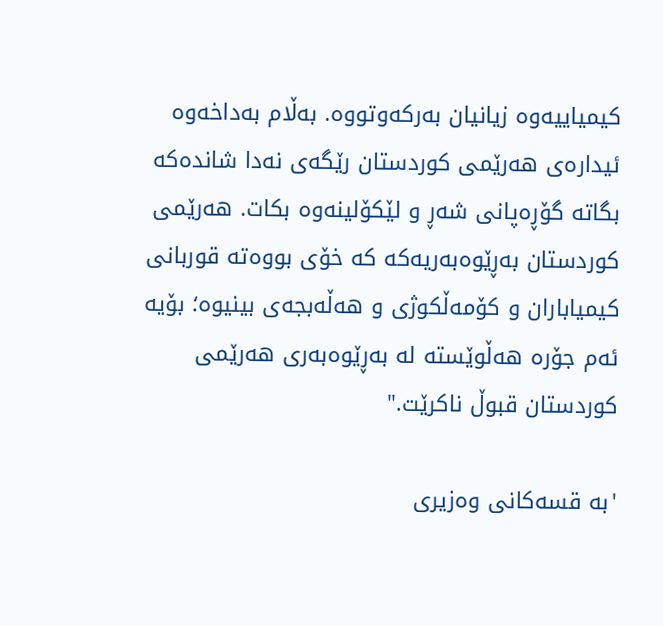كیمیاییەوە زیانیان بەركەوتووە. بەڵام بەداخەوە ئیدارەی هەرێمی کوردستان رێگەی نەدا شاندەکە بگاتە گۆڕەپانی شەڕ و لێکۆلینەوە بکات. هەرێمی کوردستان بەڕێوەبەریەکە کە خۆی بووەتە قوربانی کیمیاباران و کۆمەڵکوژی و هەڵەبجەی بینیوە؛ بۆیە ئەم جۆرە هەڵوێستە لە بەڕێوەبەری هەرێمی کوردستان قبوڵ ناکرێت."

'بە قسەکانی وەزیری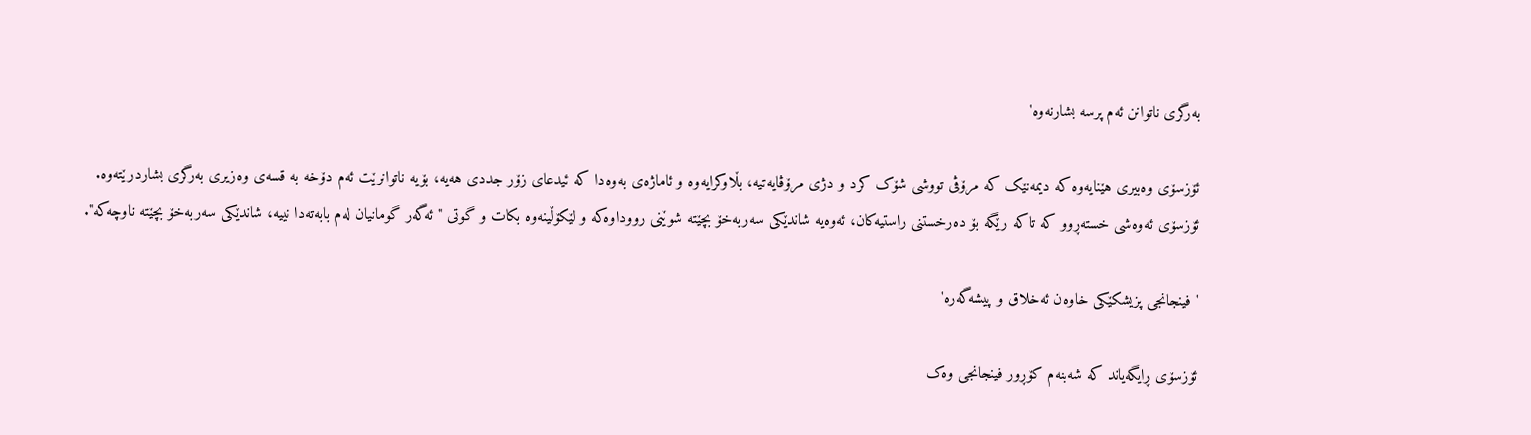بەرگری ناتوانن ئەم پرسە بشارنەوە'

ئۆزسۆی وەبیری هێنایەوە کە دیمەنێک کە مرۆڤی تووشی شۆک کرد و دژی مرۆڤایەتیە، بڵاوکرایەوە و ئاماژەی بەوەدا کە ئیدعای زۆر جددی هەیە، بۆیە ناتوانرێت ئەم دۆخە بە قسەی وەزیری بەرگری بشاردرێتەوە. ئۆزسۆی ئەوەشی خستەڕوو كە تاكە رێگە بۆ دەرخستنی راستیەکان، ئەوەیە شاندێكی سەربەخۆ بچێتە شوێنی رووداوەكە و لێكۆڵینەوە بكات و گوتی "ئەگەر گومانیان لەم بابەتەدا نییە، شاندێكی سەربەخۆ بچێتە ناوچەكە".

' فینجانجی پزیشکێکی خاوەن ئەخلاق و پیشەگەرە'

ئۆزسۆی ڕایگەیاند کە شەبنەم کۆڕور فینجانجی وەک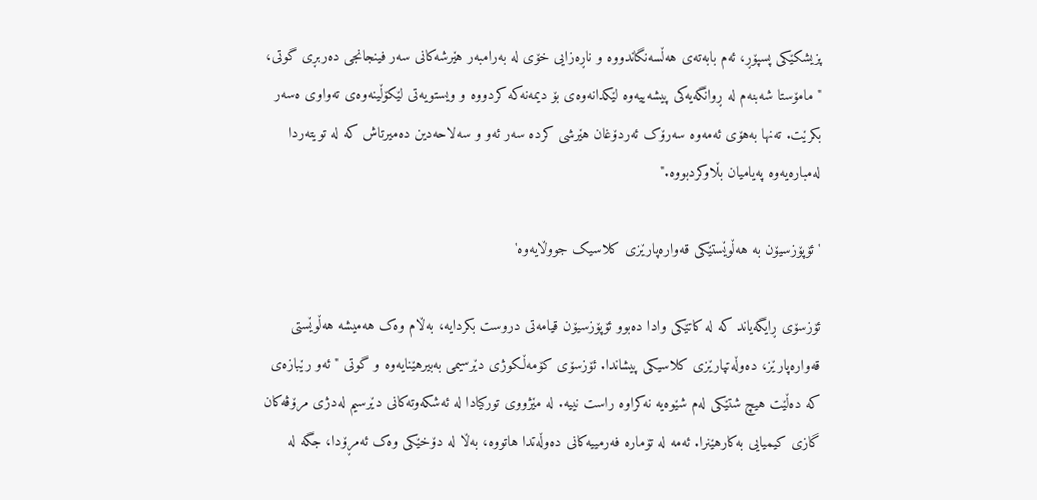پزیشکێکی پسپۆڕ، ئەم بابەتەی هەڵسەنگاندووە و ناڕەزایی خۆی لە بەرامبەر هێرشەکانی سەر فینجانجی دەربڕی گوتی، " مامۆستا شەبنەم لە ڕوانگەیەکی پیشەییەوە لێکدانەوەی بۆ دیمەنەکە کردووە و ویستویەتی لێکۆڵینەوەی تەواوی ەسەر بکرێت. تەنها بەهۆی ئەمەوە سەرۆک ئەردۆغان هێرشی کردە سەر ئەو و سەلاحەدین دەمیرتاش کە لە تویتەردا لەمبارەیەوە پەیامیان بڵاوکردبووە."

' ئۆپۆزسیۆن بە هەڵوێستێکی قەوارەپارێزی کلاسیک جووڵایەوە'

ئۆزسۆی ڕایگەیاند کە لە کاتێکی وادا دەبوو ئۆپۆزسیۆن قیامەتی دروست بکردایە، بەڵام وەک هەمیشە هەڵوێستی قەوارەپارێز، دەوڵەتپارێزی کلاسیکی پیشاندا. ئۆزسۆی کۆمەڵکوژی دێرسیمی بەبیرهێنایەوە و گوتی "ئەو رێبازەی کە دەڵێت هیچ شتێکی لەم شێوەیە نەکراوە راست نییە. لە مێژووی تورکیادا لە ئەشکەوتەکانی دێرسیم لەدژی مرۆڤەکان گازی کیمیایی بەکارهێنرا. ئەمە لە تۆمارە فەرمییەکانی دەوڵەتدا هاتووە، بەڵا لە دۆخێکی وەک ئەمڕۆدا، جگە لە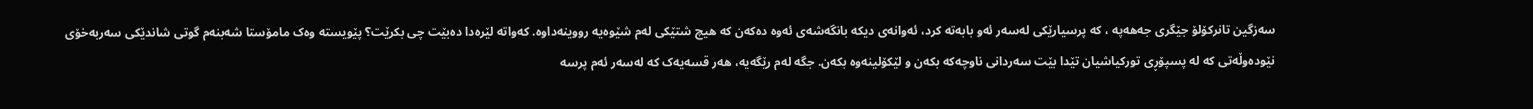سەزگین تانرکۆلۆ جێگری جەهەپە ، کە پرسیارێکی لەسەر ئەو بابەتە کرد، ئەوانەی دیکە بانگەشەی ئەوە دەکەن کە هیچ شتێکی لەم شێوەیە رووینەداوە. کەواتە لێرەدا دەبێت چی بکرێت؟ پێویستە وەک مامۆستا شەبنەم گوتی شاندێکی سەربەخۆی نێودەوڵەتی کە لە پسپۆڕی تورکیاشیان تێدا بێت سەردانی ناوچەکە بکەن و لێکۆلینەوە بکەن. جگە لەم رێگەیە، هەر قسەیەک کە لەسەر ئەم پرسە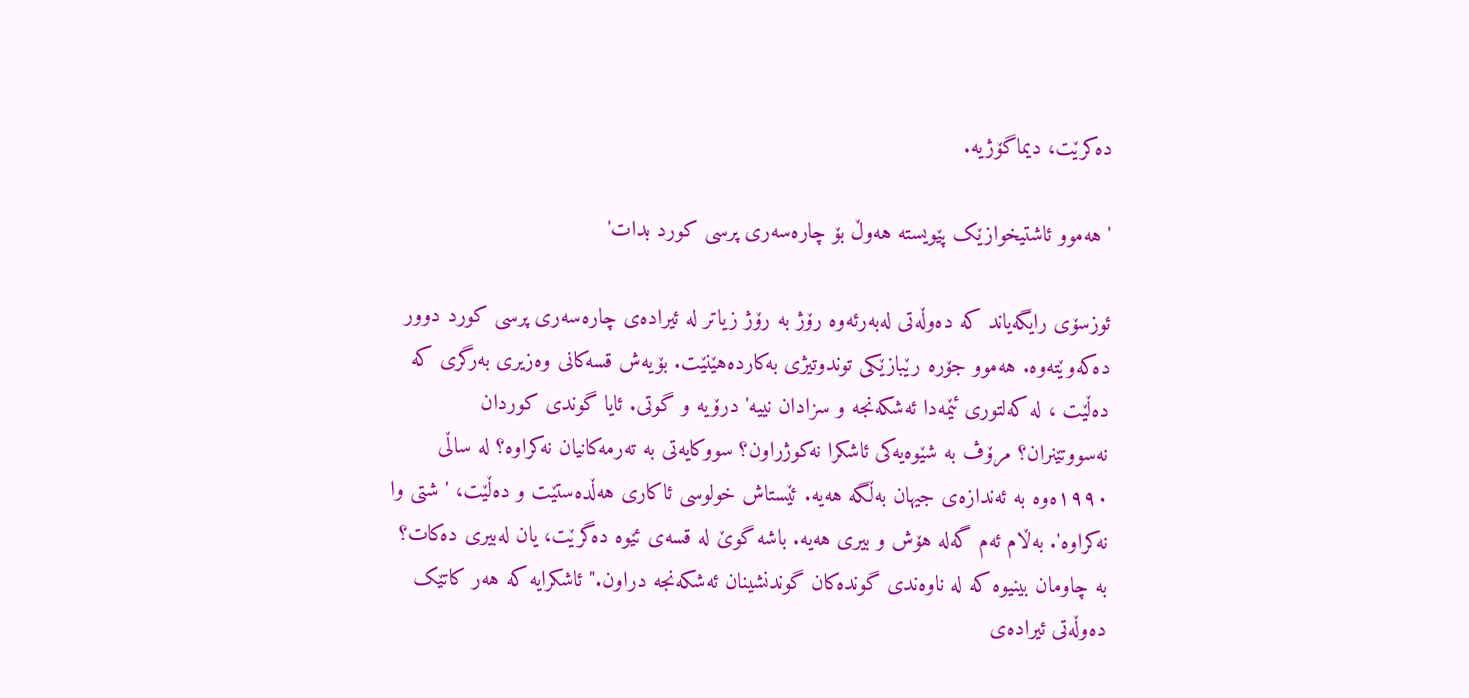دەکرێت، دیماگۆژیە.

' هەموو ئاشتیخوازێک پێویستە هەوڵ بۆ چارەسەری پرسی کورد بدات'

ئوزسۆی رایگەیاند کە دەوڵەتی لەبەرئەوە رۆژ بە رۆژ زیاتر لە ئیرادەی چارەسەری پرسی کورد دوور دەکەوێتەوە. هەموو جۆرە رێبازێکی توندوتیژی بەکاردەهێنێت. بۆیەش قسەکانی وەزیری بەرگری کە دەڵێت ، لە کەلتوری ئێمەدا ئەشکەنجە و سزادان نییە' درۆیە و گوتی. ئایا گوندی کوردان نەسووتێنران؟ مرۆڤ بە شێوەیەکی ئاشکرا نەکوژراون؟ سووکایەتی بە تەرمەکانیان نەکراوە؟ لە ساڵی ١٩٩٠ەوە بە ئەندازەی جیهان بەڵگە هەیە. ئێستاش خولوسی ئاکاری هەڵدەستێت و دەڵێت، ' شتی وا نەکراوە'. بەڵام ئەم گەلە هۆش و بیری هەیە. باشە گوێ لە قسەی ئێوە دەگرێت، یان لەبیری دەکات؟ بە چاومان بینیوە کە لە ناوەندی گوندەکان گوندنشینان ئەشکەنجە دراون." ئاشکرایە کە هەر کاتێک دەوڵەتی ئیرادەی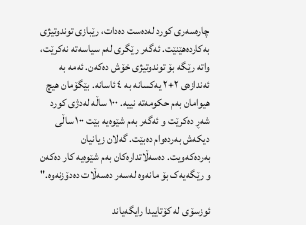چارەسەری کورد لەدەست دەدات، رێبازی توندوتیژی بەکاردەهێنێت. ئەگەر رێگری لەم سیاسەتە نەکرێت، واتە رێگە بۆ توندوتیژی خۆش دەکەن. ئەمە بە ئەندازەی ٢+٢ یەکسانە بە ٤ ئاسانە. بێگۆمان هیچ هیوامان بەم حکومەتە نییە. ١٠٠ ساڵە لەدژی کورد شەڕ دەکرێت و ئەگەر بەم شێوەیە بێت ١٠٠ ساڵی دیکەش بەردەوام دەبێت. گەلان زیانیان بەردەکەویت. دەسەڵاتدارەکان بەم شێوەیە کار دەکەن و رێگەیەک بۆ مانەوە لەسەر دەسەڵات دەدۆزنەوە."

ئوزسۆی لە کۆتاییدا رایگەیاند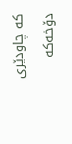کە چاودێری دۆخەکە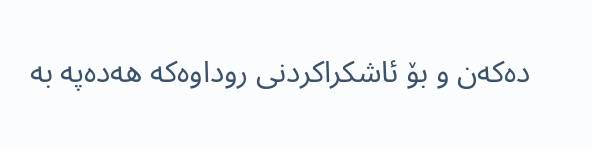دەکەن و بۆ ئاشکراکردنی روداوەکە هەدەپە بە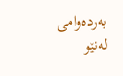بەردەوامی لەنێو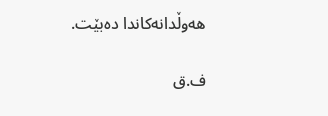هەوڵدانەکاندا دەبێت.

ف.ق